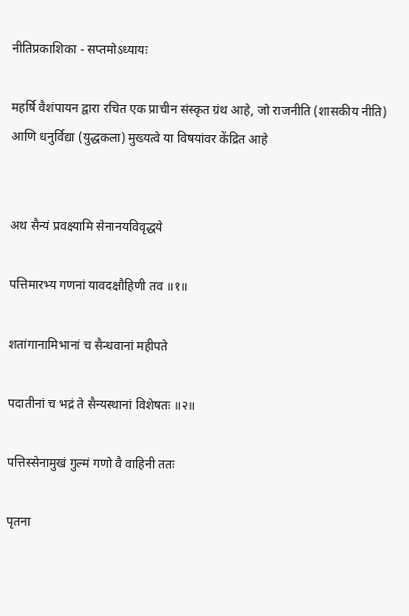नीतिप्रकाशिका - सप्तमोऽध्यायः

महर्षि वैशंपायन द्वारा रचित एक प्राचीन संस्कृत ग्रंथ आहे, जो राजनीति (शासकीय नीति) आणि धनुर्विद्या (युद्धकला) मुख्यत्वे या विषयांवर केंद्रित आहे


अथ सैन्यं प्रवक्ष्यामि सेनानयविवृद्धये

पत्तिमारभ्य गणनां यावदक्षौहिणी तव ॥१॥

शतांगानामिभानां च सैन्धवानां महीपते

पदातीनां च भद्रं ते सैन्यस्थानां विशेषतः ॥२॥

पत्तिस्सेनामुखं गुल्मं गणो वै वाहिनी ततः

पृतना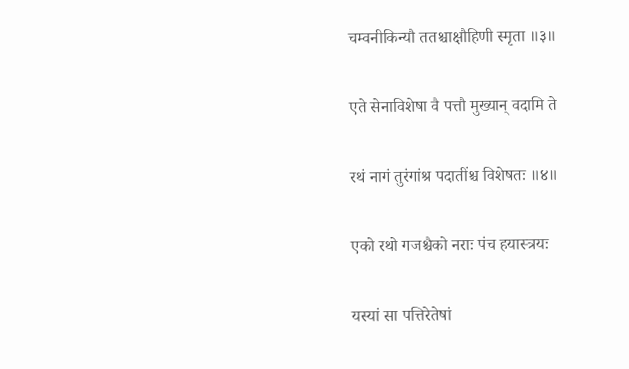चम्वनीकिन्यौ ततश्चाक्षौहिणी स्मृता ॥३॥

एते सेनाविशेषा वै पत्तौ मुख्यान् वदामि ते

रथं नागं तुरंगांश्र पदातींश्च विशेषतः ॥४॥

एको रथो गजश्चैको नराः पंच हयास्त्रयः

यस्यां सा पत्तिरेतेषां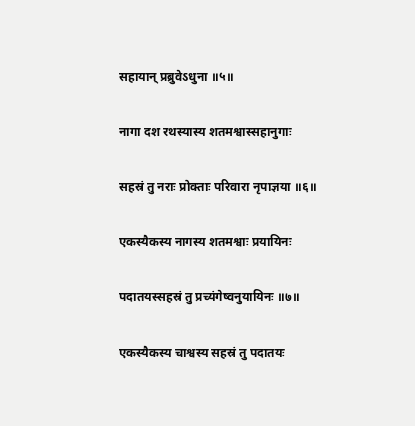सहायान् प्रब्रुवेऽधुना ॥५॥

नागा दश रथस्यास्य शतमश्वास्सहानुगाः

सहस्रं तु नराः प्रोक्ताः परिवारा नृपाज्ञया ॥६॥

एकस्यैकस्य नागस्य शतमश्वाः प्रयायिनः

पदातयस्सहस्रं तु प्रच्यंगेष्वनुयायिनः ॥७॥

एकस्यैकस्य चाश्वस्य सहस्रं तु पदातयः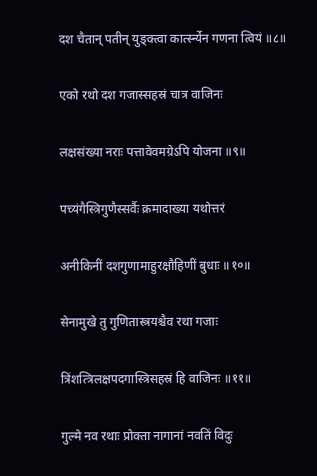दश चैतान् पतीन् युङ्क्त्वा कार्त्स्न्येन गणना त्वियं ॥८॥

एको रथो दश गजास्सहस्रं चात्र वाजिनः

लक्षसंख्या नराः पत्तावेवमग्रेऽपि योजना ॥९॥

पच्यंगैस्त्रिगुणैस्सर्वैः क्रमादाख्या यथोत्तरं

अनीकिनीं दशगुणामाहुरक्षौहिणीं बुधाः ॥१०॥

सेनामुखे तु गुणितास्त्रयश्चैव रथा गजाः

त्रिंशत्त्रिलक्षपदगास्त्रिसहस्रं हि वाजिनः ॥११॥

गुल्मे नव रथाः प्रोक्ता नागानां नवतिं विदुः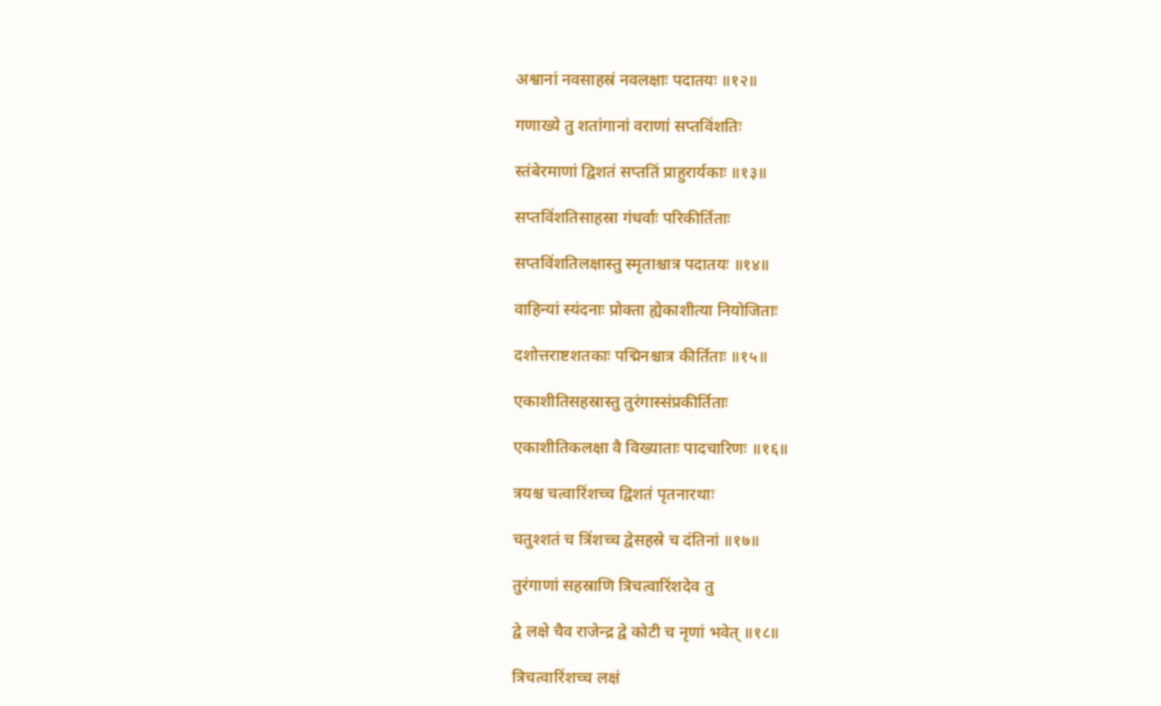अश्वानां नवसाहस्रं नवलक्षाः पदातयः ॥१२॥

गणाख्ये तु शतांगानां वराणां सप्तविंशतिः

स्तंबेरमाणां द्विशतं सप्ततिं प्राहुरार्यकाः ॥१३॥

सप्तविंशतिसाहस्रा गंधर्वाः परिकीर्तिताः

सप्तविंशतिलक्षास्तु स्मृताश्चात्र पदातयः ॥१४॥

वाहिन्यां स्यंदनाः प्रोक्ता ह्येकाशीत्या नियोजिताः

दशोत्तराष्टशतकाः पद्मिनश्चात्र कीर्तिताः ॥१५॥

एकाशीतिसहस्रास्तु तुरंगास्संप्रकीर्तिताः

एकाशीतिकलक्षा वै विख्याताः पादचारिणः ॥१६॥

त्रयश्च चत्वारिंशच्च द्विशतं पृतनारथाः

चतुश्शतं च त्रिंशच्च द्वेसहस्रे च दंतिनां ॥१७॥

तुरंगाणां सहस्राणि त्रिचत्वारिंशदेव तु

द्वे लक्षे चैव राजेन्द्र द्वे कोटी च नृणां भवेत् ॥१८॥

त्रिचत्वारिंशच्च लक्षं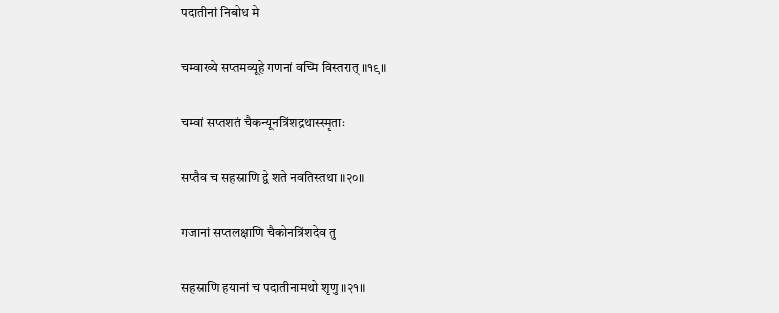पदातीनां निबोध मे

चम्वाख्ये सप्तमव्यूहे गणनां वच्मि विस्तरात् ॥१९॥

चम्वां सप्तशतं चैकन्यूनत्रिंशद्रथास्स्मृताः

सप्तैव च सहस्राणि द्वे शते नवतिस्तथा ॥२०॥

गजानां सप्तलक्षाणि चैकोनत्रिंशदेव तु

सहस्राणि हयानां च पदातीनामथो शृणु ॥२१॥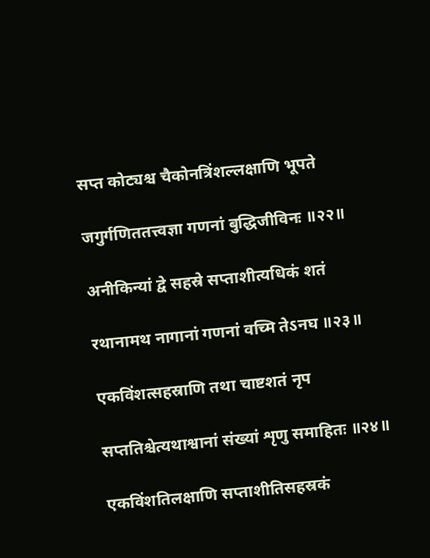सप्त कोट्यश्च चैकोनत्रिंशल्लक्षाणि भूपते

जगुर्गणिततत्त्वज्ञा गणनां बुद्धिजीविनः ॥२२॥

अनीकिन्यां द्वे सहस्रे सप्ताशीत्यधिकं शतं

रथानामथ नागानां गणनां वच्मि तेऽनघ ॥२३॥

एकविंशत्सहस्राणि तथा चाष्टशतं नृप

सप्ततिश्चेत्यथाश्वानां संख्यां शृणु समाहितः ॥२४॥

एकविंशतिलक्षाणि सप्ताशीतिसहस्रकं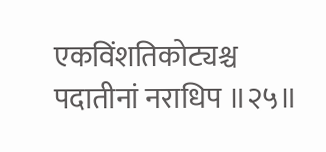एकविंशतिकोट्यश्च पदातीनां नराधिप ॥२५॥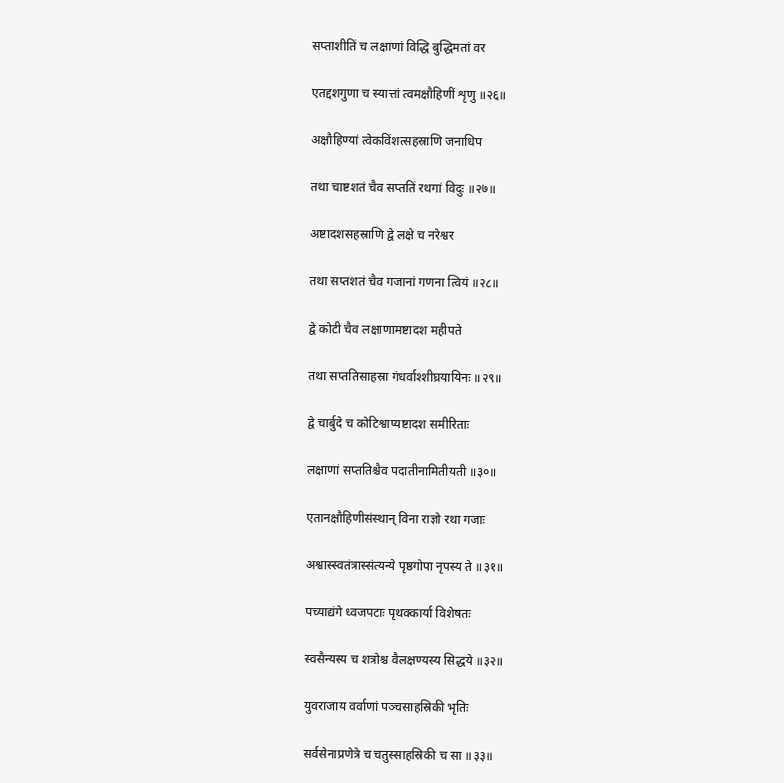सप्ताशीतिं च लक्षाणां विद्धि बुद्धिमतां वर

एतद्दशगुणा च स्यात्तां त्वमक्षौहिणीं शृणु ॥२६॥

अक्षौहिण्यां त्वेकविंशत्सहस्राणि जनाधिप

तथा चाष्टशतं चैव सप्ततिं रथगां विदुः ॥२७॥

अष्टादशसहस्राणि द्वे लक्षे च नरेश्वर

तथा सप्तशतं चैव गजानां गणना त्वियं ॥२८॥

द्वे कोटी चैव लक्षाणामष्टादश महीपते

तथा सप्ततिसाहस्रा गंधर्वाश्शीघ्रयायिनः ॥२९॥

द्वे चार्बुदे च कोटिश्वाप्यष्टादश समीरिताः

लक्षाणां सप्ततिश्चैव पदातीनामितीयती ॥३०॥

एतानक्षौहिणीसंस्थान् विना राज्ञो रथा गजाः

अश्वास्स्वतंत्रास्संत्यन्ये पृष्ठगोपा नृपस्य ते ॥३१॥

पच्याद्यंगे ध्वजपटाः पृथक्कार्या विशेषतः

स्वसैन्यस्य च शत्रोश्च वैलक्षण्यस्य सिद्धये ॥३२॥

युवराजाय वर्वाणां पञ्चसाहस्रिकी भृतिः

सर्वसेनाप्रणेत्रे च चतुस्साहस्रिकी च सा ॥३३॥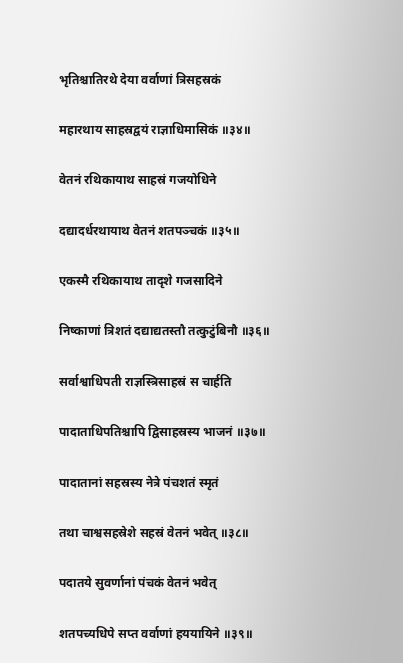भृतिश्चातिरथे देया वर्वाणां त्रिसहस्रकं

महारथाय साहस्रद्वयं राज्ञाधिमासिकं ॥३४॥

वेतनं रथिकायाथ साहस्रं गजयोधिने

दद्यादर्धरथायाथ वेतनं शतपञ्चकं ॥३५॥

एकस्मै रथिकायाथ तादृशे गजसादिने

निष्काणां त्रिशतं दद्याद्यतस्तौ तत्कुटुंबिनौ ॥३६॥

सर्वाश्वाधिपती राज्ञस्त्रिसाहस्रं स चार्हति

पादाताधिपतिश्चापि द्विसाहस्रस्य भाजनं ॥३७॥

पादातानां सहस्रस्य नेत्रे पंचशतं स्मृतं

तथा चाश्वसहस्रेशे सहस्रं वेतनं भवेत् ॥३८॥

पदातये सुवर्णानां पंचकं वेतनं भवेत्

शतपच्यधिपे सप्त वर्वाणां हययायिने ॥३९॥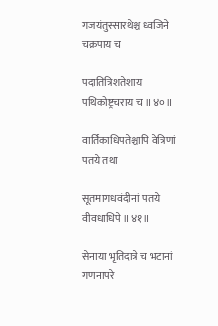गजयंतुस्सारथेश्च ध्वजिने चक्रपाय च

पदातित्रिशतेशाय पथिकोष्ट्रचराय च ॥४०॥

वार्तिकाधिपतेश्चापि वेत्रिणां पतये तथा

सूतमागधवंदीनां पतये वीवधाधिपे ॥४१॥

सेनाया भृतिदात्रे च भटानां गणनापरे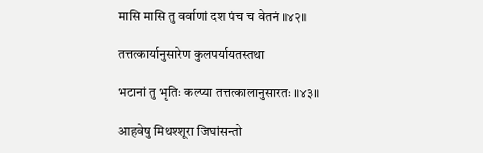मासि मासि तु वर्वाणां दश पंच च वेतनं ॥४२॥

तत्तत्कार्यानुसारेण कुलपर्यायतस्तथा

भटानां तु भृतिः कल्प्या तत्तत्कालानुसारतः ॥४३॥

आहवेषु मिथश्शूरा जिघांसन्तो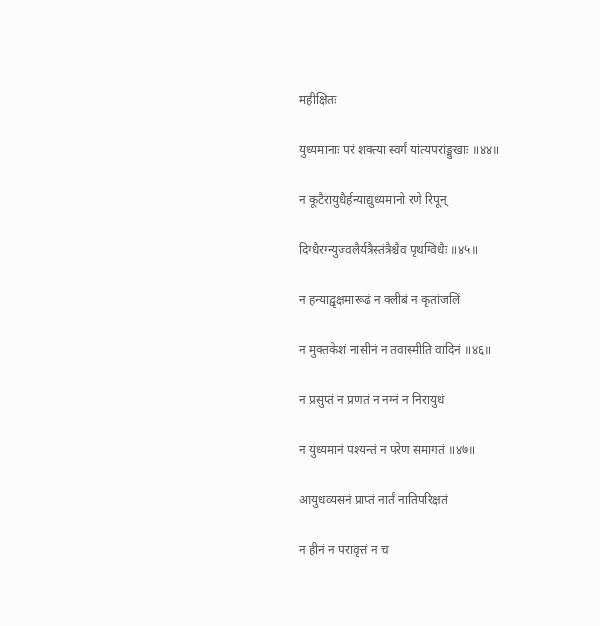महीक्षितः

युध्यमानाः परं शक्त्या स्वर्गं यांत्यपरांङ्मुखाः ॥४४॥

न कूटैरायुधैर्हन्याद्युध्यमानो रणे रिपून्

दिग्धैरग्न्युज्वलैर्यत्रैस्तंत्रैश्चैव पृथग्विधैः ॥४५॥

न हन्याद्वृक्षमारूढं न क्लीबं न कृतांजलिं

न मुक्तकेशं नासीनं न तवास्मीति वादिनं ॥४६॥

न प्रसुप्तं न प्रणतं न नग्नं न निरायुधं

न युध्यमानं पश्यन्तं न परेण समागतं ॥४७॥

आयुधव्यसनं प्राप्तं नार्तं नातिपरिक्षतं

न हीनं न परावृत्तं न च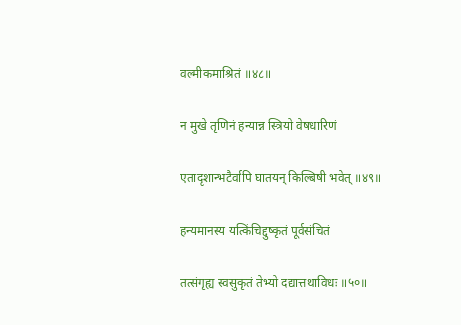वल्मीकमाश्रितं ॥४८॥

न मुखे तृणिनं हन्यान्न स्त्रियो वेषधारिणं

एतादृशान्भटैर्वापि घातयन् किल्बिषी भवेत् ॥४९॥

हन्यमानस्य यत्किंचिद्दुष्कृतं पूर्वसंचितं

तत्संगृह्य स्वसुकृतं तेभ्यो दद्यात्तथाविधः ॥५०॥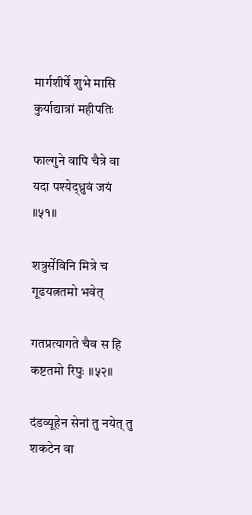मार्गशीर्षे शुभे मासि कुर्याद्यात्रां महीपतिः

फाल्गुने वापि चैत्रे वा यदा पश्येद्ध्रुवं जयं ॥५१॥

शत्रुर्सेविनि मित्रे च गूढयत्नतमो भवेत्

गतप्रत्यागते चैव स हि कष्टतमो रिपुः ॥५२॥

दंडव्यूहेन सेनां तु नयेत् तु शकटेन वा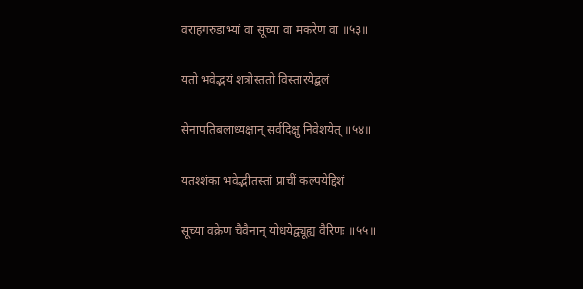वराहगरुडाभ्यां वा सूच्या वा मकरेण वा ॥५३॥

यतो भवेद्भयं शत्रोस्ततो विस्तारयेद्बलं

सेनापतिबलाध्यक्षान् सर्वदिक्षु निवेशयेत् ॥५४॥

यतश्शंका भवेद्भीतस्तां प्राचीं कल्पयेद्दिशं

सूच्या वक्रेण चैवैनान् योधयेद्व्यूह्य वैरिणः ॥५५॥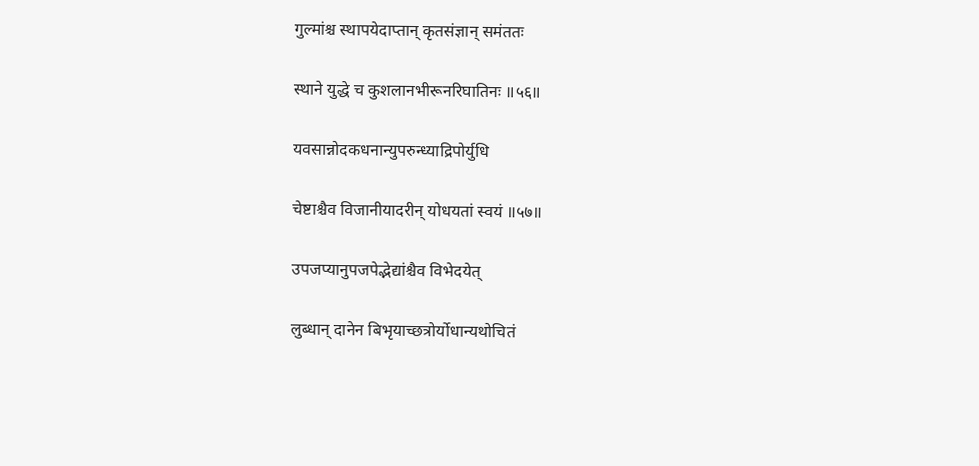गुल्मांश्च स्थापयेदाप्तान् कृतसंज्ञान् समंततः

स्थाने युद्धे च कुशलानभीरूनरिघातिनः ॥५६॥

यवसान्नोदकधनान्युपरुन्ध्याद्रिपोर्युधि

चेष्टाश्चैव विजानीयादरीन् योधयतां स्वयं ॥५७॥

उपजप्यानुपजपेद्भेद्यांश्चैव विभेदयेत्

लुब्धान् दानेन बिभृयाच्छत्रोर्योधान्यथोचितं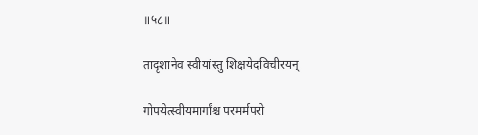॥५८॥

तादृशानेव स्वीयांस्तु शिक्षयेदविचीरयन्

गोपयेत्स्वीयमार्गांश्च परमर्मपरो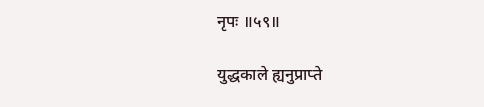नृपः ॥५९॥

युद्धकाले ह्यनुप्राप्ते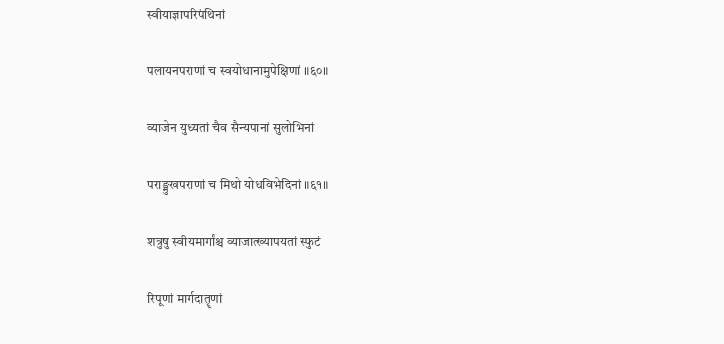स्वीयाज्ञापरिपंथिनां

पलायनपराणां च स्वयोधानामुपेक्षिणां ॥६०॥

व्याजेन युध्यतां चैव सैन्यपानां सुलोभिनां

पराङ्मुखपराणां च मिथो योधविभेदिनां ॥६१॥

शत्रुषु स्वीयमार्गांश्च व्याजात्ख्यापयतां स्फुटं

रिपूणां मार्गदातॄणां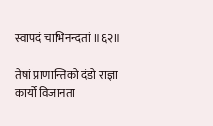स्वापदं चाभिनन्दतां ॥६२॥

तेषां प्राणान्तिको दंडो राज्ञा कार्यो विजानता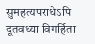सुमहत्यपराधेऽपि दूतवध्या विगर्हिता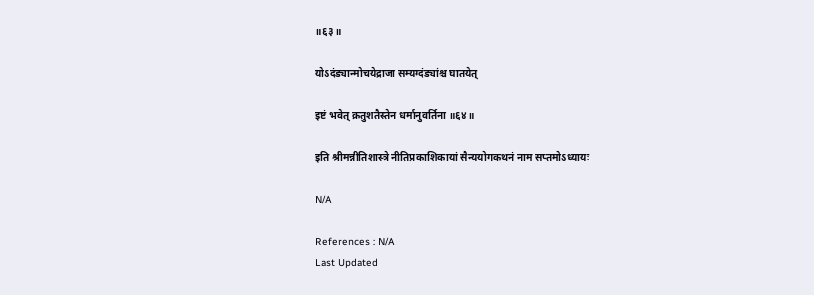॥६३॥

योऽदंड्यान्मोचयेद्राजा सम्यग्दंड्यांश्च घातयेत्

इष्टं भवेत् क्रतुशतैस्तेन धर्मानुवर्तिना ॥६४॥

इति श्रीमन्नीतिशास्त्रे नीतिप्रकाशिकायां सैन्ययोगकथनं नाम सप्तमोऽध्यायः

N/A

References : N/A
Last Updated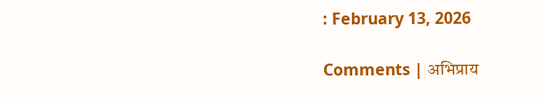: February 13, 2026

Comments | अभिप्राय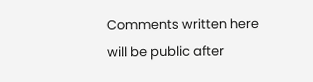Comments written here will be public after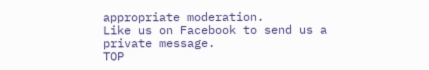appropriate moderation.
Like us on Facebook to send us a private message.
TOP